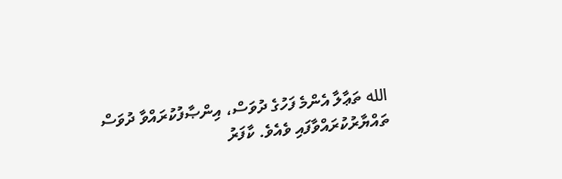الله ތަޢާލާ އެންމެ ފަހުގެ ދުވަސް، އިންޞާފުކުރައްވާ ދުވަސް ތައްޔާރުކުރައްވާފައި ވެއެވެ. ކާފަރު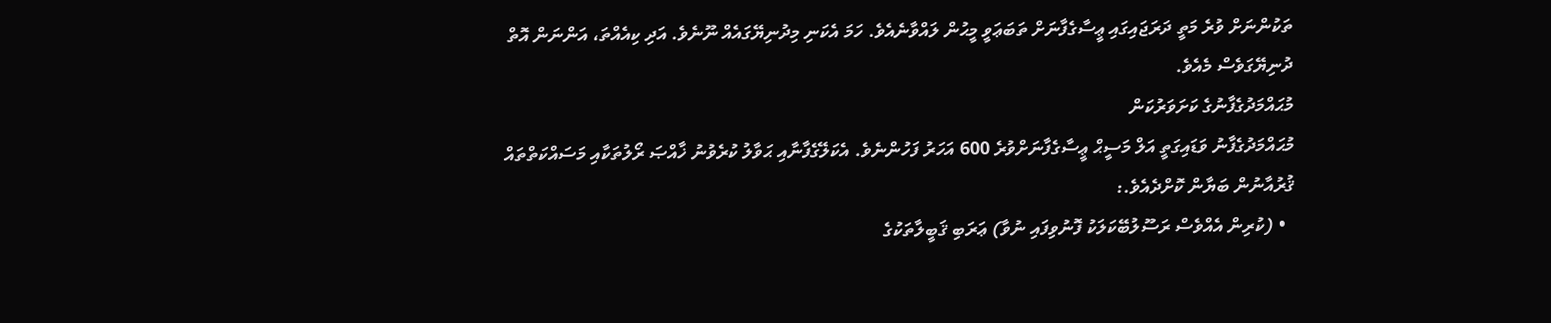ތަކުންނަށް ވުރެ މަތީ ދަރަޖައިގައި ޢީސާގެފާނަށް ތަބަޢަވީ މީޙުން ލައްވާނެއެވެ. ހަމަ އެކަނި މިދުނިޔޭގައެއް ނޫނެވެ. އަދި ކިއެއްތަ، އަންނަން އޮތް ދުނިޔޭގަވެސް މެއެވެ.
މުޙައްމަދުގެފާނުގެ ކަށަވަރުކަން
މުޙައްމަދުގެފާނު ވަޑައިގަތީ އަލް މަސީޙް ޢީސާގެފާނަށްވުރެ 600 އަހަރު ފަހުންނެވެ. އެކަލޭގެފާނާއި ޙަވާލު ކުރެވުނު ޚާއްޞަ ރޯލުތަކާއި މަސައްކަތްތައް ޤުރުއާނުން ބަޔާން ކޮށްދެއެވެ.:
  • (ކުރިން އެއްވެސް ރަސޫލުބޭކަލަކު ފޮނުވިފައި ނުވާ) ޢަރަބި ޤަބީލާތަކުގެ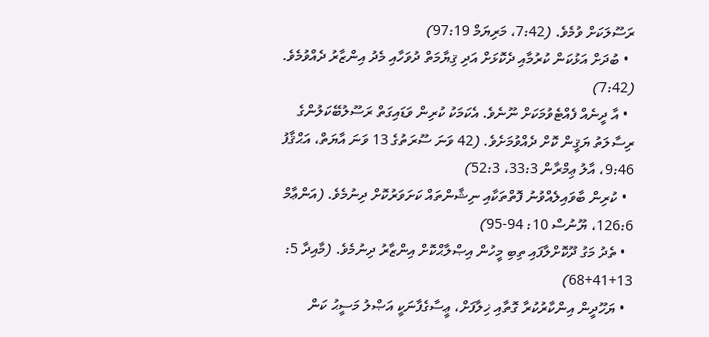ރަސޫލަކަށް ވުމެވެ. (7:42، މަރިޔަމް 97:19)
  • ބުދަށް އަޅުކަން ކުރުމާއި ދެކޮޅަށް އަދި ޤިޔާމަތް ދުވަހާއި މެދު އިންޒާރު ދެއްވުމެވެ. (7:42)
  • އާ ދީނެއް ފެއްޓެވުމަކަށް ނޫނެވެ. އެކަމަކު ކުރިން ވަޑައިގަތް ރަސޫލުބޭކަލުންގެ ރިސާލަތު ޔަޤީން ކޮށް ދެއްވުމަށެވެ. (42 ވަނަ ސޫރަތުގެ 13 ވަނަ އާޔަތް، އަޙްޤާފު 9:46، އާލު ޢިމްރާން 33:3، 52:3)
  • ކުރިން ބާވައިލެއްވުނު ފޮތްތަކާއި ނިޝާންތައް ކަށަވަރުކޮށް ދިނުމެވެ. (އަންޢާމް 126:6، ޔޫނުސް 10: 94-95)
  • ތެދު މަގު ދޫކޮށްލާފައި ތިބި މީހުން އިޞްލާޙްކޮށް އިންޒާރު ދިނުމެވެ. (މާއިދާ 5: 13+41+68)
  • ޔަހޫދީން އިންކާރުކުރާ ގޮތާއި ޚިލާފަށް، ޢީސާގެފާނަކީ އަޞްލު މަސީޙު ކަން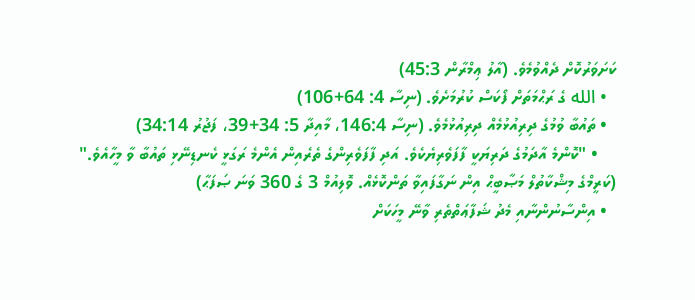ކަށަވަރުކޮށް ދެއްވުމެވެ. (އާލު ޢިމްރާން 45:3)
  • الله ގެ ރަޙްމަތަށް ފޯކަސް ކުރުމަށެވެ. (ނިސާ 4: 64+106)
  • ތައުބާ ވުމުގެ ދިރިއުޅުމެއް ދިރިއުޅުމެވެ. (ނިސާ 146:4، މާއިދާ 5: 34+39، ފަޖުރު 34:14)
    • "ކޮންމެ އާދަމުގެ ދަރިޔަކީ ފާފަވެރިޔެކެވެ. އަދި ފާފަވެރިންގެ ތެރެއިން އެންމެ ރަގަޅީ ކެނޑިނޭޅި ތައުބާ ވާ މީހާއެވެ." (ކަރީމްގެ މިޝްކާތުލް މަޞާބީޙް އިން ނަގާފައިވާ ތަންކޮޅެއް. ވޮލިއުމް 3 ގެ 360 ވަނަ ޞަފަޙާ)
  • އިންސާނުންނާއި މެދު ޝަފާޢަތްތެރި ވާނޭ މީހަކަށް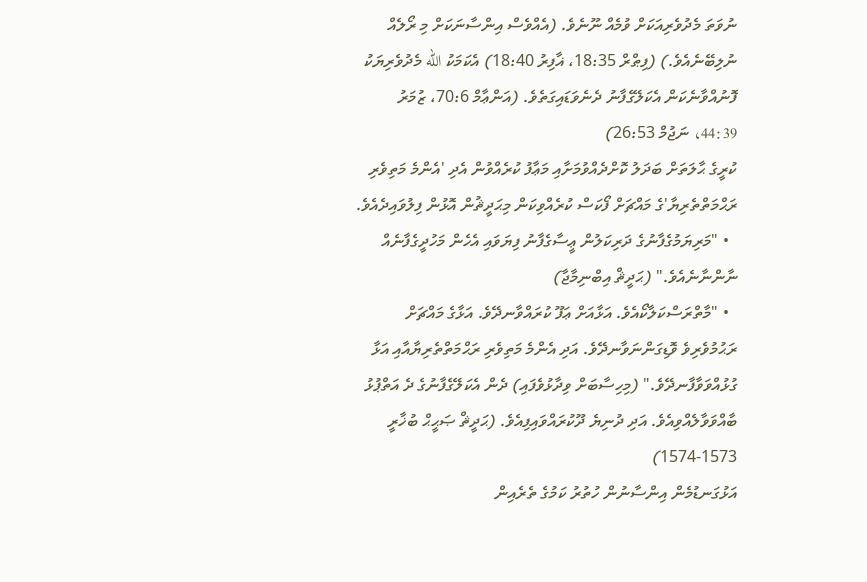ނުވަތަ މެދުވެރިއަކަށް ވުމެއް ނޫނެވެ. (އެއްވެސް އިންސާނަކަށް މި ރޯލެއް ނުލިބޭނެއެވެ.) (ފިޠްރް 18:35، ޣާފިރު 18:40) އެކަމަކު الله މެދުވެރިޔަކު ފޮނުއްވާނެކަން އެކަލޭގެފާނު ދެނެވަޑައިގަތެވެ. (އަންޢާމް 70:6، ޒުމަރު 44:39، ނަޖުމް 26:53)
ކުރީގެ ޙާލަތަށް ބަދަލު ކޮށްދެއްވުމަށާއި މަޢާފު ކުރެއްވުން އެދި 'އެންމެ މަތިވެރި ރަޙްމަތްތެރިޔާ'ގެ މައްޗަށް ފޯކަސް ކުރެއްވިކަން މިޙަދީޘުން އޮޅުން ފިލުވައިދެއެވެ.
  • "މަރިޔަމުގެފާނުގެ ދަރިކަލުން ޢީސާގެފާނު ފިޔަވައި އެހެން މަހުދީގެފާނެއް ނާންނާނެއެވެ." (ޙަދީޘް އިބްނިމާޖާ)
  • "މާތްރަސްކަލާކޯއެވެ. އަޅާއަށް ޢަފޫ ކުރައްވާނދޭވެ. އަޅާގެ މައްޗަށް ރަޙުމުވެރިވެ ވޮޑިގަންނަވާނދޭވެ. އަދި އެންމެ މަތިވެރި ރަޙްމަތްތެރިޔާއާއި އަޅާ ގުޅުއްވަވާފާނދޭވެ." (މިހިސާބަށް ވިދާޅުވެފައި) ދެން އެކަލޭގެފާނުގެ ދެ އަތްޕުޅު ބާއްވަވާލެއްވިއެވެ. އަދި ދުނިޔެ ދޫކުރައްވައިފިއެވެ. (ޙަދީޘް ޞަޙީޙް ބުޚާރީ 1573-1574)
އަޅުގަނޑުމެން އިންސާނުން ހުތުރު ކަމުގެ ތެރެއިން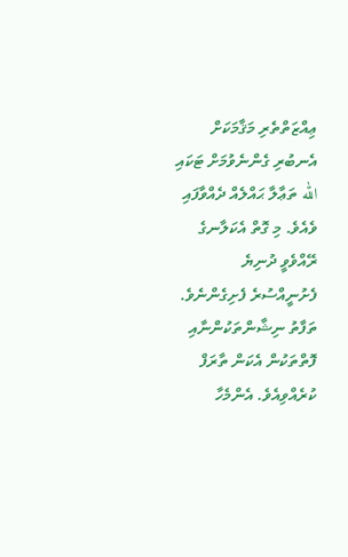ޢިއްޒަތްތެރި މަޤާމަކަށް އެނބުރި ގެންނެވުމަށް ޓަކައި الله ތަޢާލާ ޙައްލެއް ދެއްވާފައި ވެއެވެ. މި ގޮތް އެކަލާނގެ ރޭއްވެވީ ދުނިޔެ ފެށުނީއްސުރެ ފެށިގެންނެވެ. ތަފާތު ނިޝާންތަކުންނާއި ފޮތްތަކުން އެކަން ތާރަފް ކުރެއްވިއެވެ. އެންމެހާ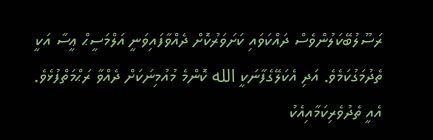ރަސޫލުބޭކަލުންވެސް ދައްކަވައި ކަށަވަރުކޮށް ދެއްވާފައިވަނީ އަލްމަސީޙް ޢީސާ އަކީ ތެދުމަގުކަމެވެ. އަދި އެކަލޭގެފާނަކީ الله ކޮންމެ މުއުމިނަކަށް ދެއްވާ ރަޙްމަތްފުޅެވެ. އެއީ ތެދުވެރިކަމާއިއެކު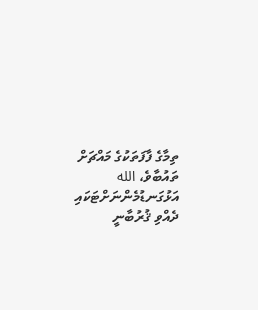ތިމާގެ ފާފަތަކުގެ މައްޗަށް  ތައުބާވެ، الله އަޅުގަނޑުމެންނަށްޓަކައި ދެއްވި ޤުރުބާނީ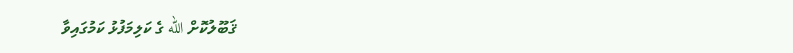ޤަބޫލުކޮށް الله ގެ ކަލިމަފުޅު ކަމުގައިވާ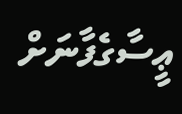ޢީސާގެފާނަށް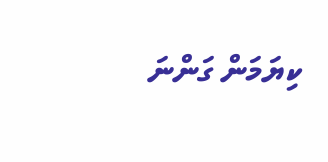ކިޔަމަން ގަންނަ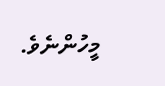މީހުންނެވެ.